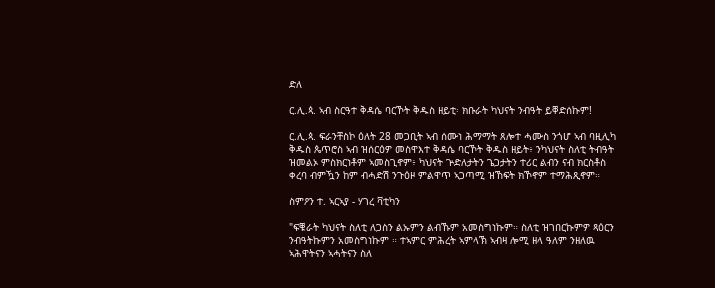ድለ

ር.ሊ.ጳ. ኣብ ስርዓተ ቅዳሴ ባርኾት ቅዱስ ዘይቲ፡ ክቡራት ካህናት ንብዓት ይቐድሰኩም!

ር.ሊ.ጳ. ፍራንቸስኮ ዕለት 28 መጋቢት ኣብ ሰሙነ ሕማማት ጸሎተ ሓሙስ ንጎሆ ኣብ ባዚሊካ ቅዱስ ጴጥሮስ ኣብ ዝሰርዕዎ መስዋእተ ቅዳሴ ባርኾት ቅዱስ ዘይት፥ ንካህናት ስለቲ ትብዓት ዝመልኦ ምስክርነቶም ኣመስጊኖም፥ ካህናት ጕድለታትን ጌጋታትን ተሪር ልብን ናብ ክርስቶስ ቀረባ ብምዃን ከም ብሓድሽ ንጉዕዞ ምልዋጥ ኣጋጣሚ ዝኸፍት ክኾኖም ተማሕጺኖም።

ስምዖን ተ. ኣርኣያ - ሃገረ ቫቲካን

"ፍቑራት ካህናት ስለቲ ለጋስን ልኡምን ልብኹም አመስግነኩም። ስለቲ ዝገበርኩምዎ ጻዕርን ንብዓትኩምን አመስግነኩም ። ተኣምር ምሕረት ኣምላኽ ኣብዛ ሎሚ ዘላ ዓለም ንዘለዉ ኣሕዋትናን ኣሓትናን ስለ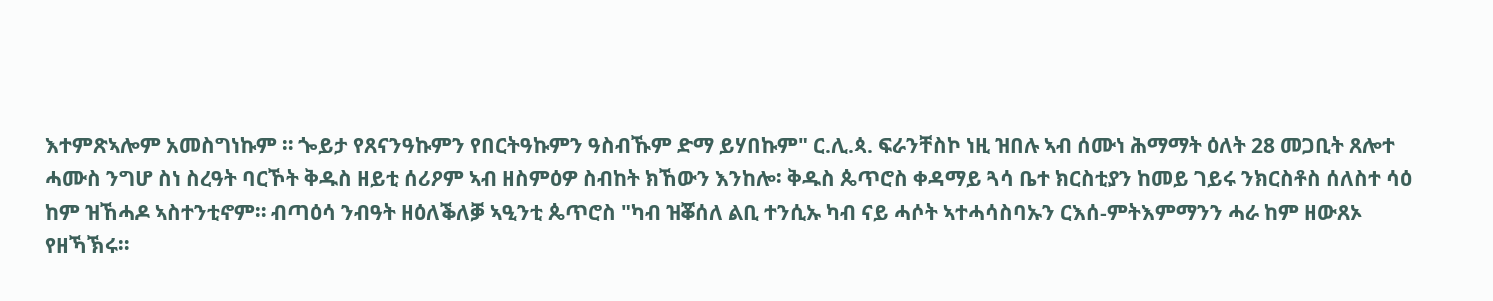እተምጽኣሎም አመስግነኩም ። ጐይታ የጸናንዓኩምን የበርትዓኩምን ዓስብኹም ድማ ይሃበኩም" ር.ሊ.ጳ. ፍራንቸስኮ ነዚ ዝበሉ ኣብ ሰሙነ ሕማማት ዕለት 28 መጋቢት ጸሎተ ሓሙስ ንግሆ ስነ ስረዓት ባርኾት ቅዱስ ዘይቲ ሰሪዖም ኣብ ዘስምዕዎ ስብከት ክኸውን እንከሎ፡ ቅዱስ ጴጥሮስ ቀዳማይ ጓሳ ቤተ ክርስቲያን ከመይ ገይሩ ንክርስቶስ ሰለስተ ሳዕ ከም ዝኸሓዶ ኣስተንቲኖም። ብጣዕሳ ንብዓት ዘዕለቕለቓ ኣዒንቲ ጴጥሮስ "ካብ ዝቖሰለ ልቢ ተንሲኡ ካብ ናይ ሓሶት ኣተሓሳስባኡን ርእሰ-ምትእምማንን ሓራ ከም ዘውጸኦ የዘኻኽሩ።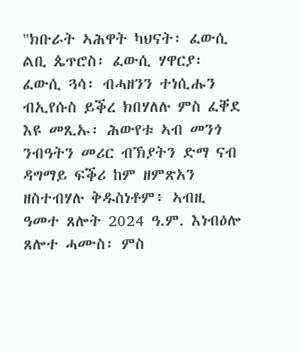"ክቡራት ኣሕዋት ካህናት፡ ፈውሲ ልቢ ጴጥሮስ፡ ፈውሲ ሃዋርያ፡ ፈውሲ ጓሳ፡ ብሓዘንን ተነሲሑን ብኢየሱስ ይቕረ ክበሃለሉ ምስ ፈቐደ እዩ መጺኡ፡ ሕውየቱ ኣብ መንጎ ንብዓትን መሪር ብኽያትን ድማ ናብ ዳግማይ ፍቕሪ ከም ዘምጽአን ዘስተብሃሉ ቅዱስነቶም፥ ኣብዚ ዓመተ ጸሎት 2024 ዓ.ም. እነብዕሎ ጸሎተ ሓሙስ፡ ምስ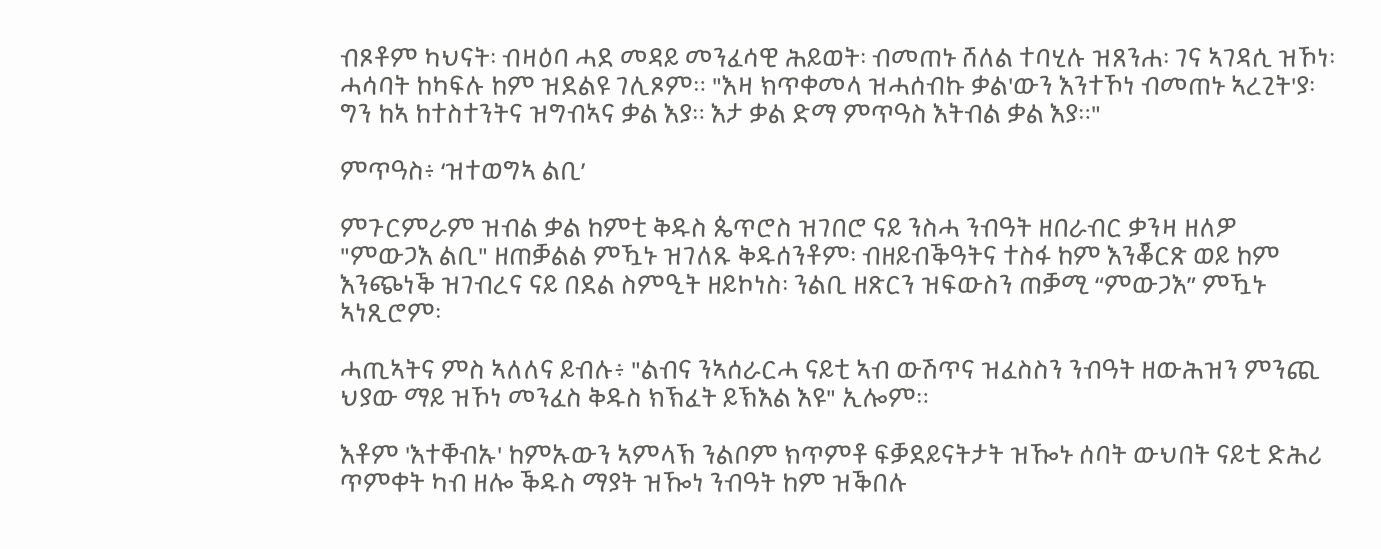ብጾቶም ካህናት፡ ብዛዕባ ሓደ መዳይ መንፈሳዊ ሕይወት፡ ብመጠኑ ሸለል ተባሂሉ ዝጸንሐ፡ ገና ኣገዳሲ ዝኾነ፡ ሓሳባት ከካፍሉ ከም ዝደልዩ ገሊጾም። "እዛ ክጥቀመላ ዝሓሰብኩ ቃል'ውን እንተኾነ ብመጠኑ ኣረጊት'ያ፡ ግን ከኣ ከተስተንትና ዝግብኣና ቃል እያ። እታ ቃል ድማ ምጥዓስ እትብል ቃል እያ።"

ምጥዓስ፥ ‘ዝተወግኣ ልቢ’

ምጉርምራም ዝብል ቃል ከምቲ ቅዱስ ጴጥሮስ ዝገበሮ ናይ ንስሓ ንብዓት ዘበራብር ቃንዛ ዘለዎ "ምውጋእ ልቢ" ዘጠቓልል ምዃኑ ዝገለጹ ቅዱሰንቶም፡ ብዘይብቕዓትና ተስፋ ከም እንቖርጽ ወይ ከም እንጭነቕ ዝገብረና ናይ በደል ስምዒት ዘይኮነስ፡ ንልቢ ዘጽርን ዝፍውስን ጠቓሚ “ምውጋእ” ምዃኑ ኣነጺሮም፡

ሓጢኣትና ምስ ኣለለና ይብሉ፥ "ልብና ንኣሰራርሓ ናይቲ ኣብ ውሽጥና ዝፈስስን ንብዓት ዘውሕዝን ምንጪ ህያው ማይ ዝኾነ መንፈስ ቅዱስ ክኽፈት ይኽእል እዩ" ኢሎም።

እቶም 'እተቐብኡ' ከምኡውን ኣምላኽ ንልቦም ክጥምቶ ፍቓደይናትታት ዝዀኑ ሰባት ውህበት ናይቲ ድሕሪ ጥምቀት ካብ ዘሎ ቕዱስ ማያት ዝዀነ ንብዓት ከም ዝቕበሉ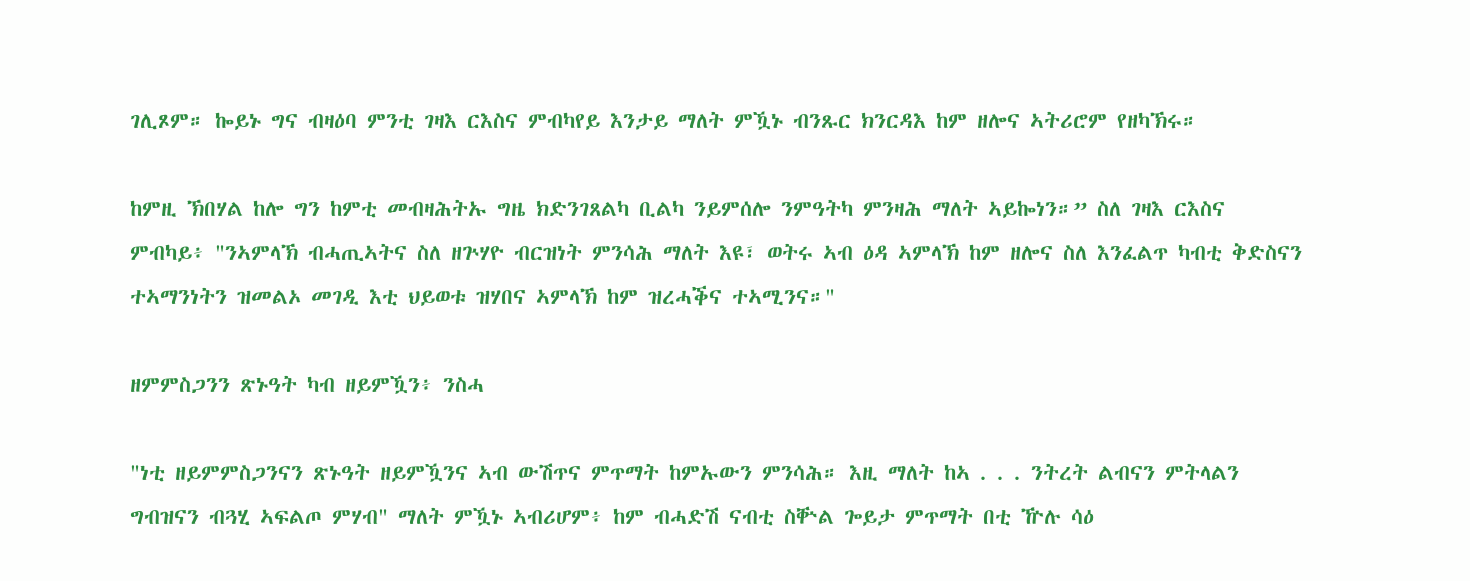ገሊጾም። ኰይኑ ግና ብዛዕባ ምንቲ ገዛእ ርእስና ምብካየይ እንታይ ማለት ምዃኑ ብንጹር ክንርዳእ ከም ዘሎና ኣትሪሮም የዘካኽሩ።

ከምዚ ኽበሃል ከሎ ግን ከምቲ መብዛሕትኡ ግዜ ክድንገጸልካ ቢልካ ንይምሰሎ ንምዓትካ ምንዛሕ ማለት ኣይኰነን።” ስለ ገዛእ ርእስና ምብካይ፥ "ንኣምላኽ ብሓጢኣትና ስለ ዘጕሃዮ ብርዝነት ምንሳሕ ማለት እዩ፣ ወትሩ ኣብ ዕዳ ኣምላኽ ከም ዘሎና ስለ እንፈልጥ ካብቲ ቅድስናን ተኣማንነትን ዝመልኦ መገዲ እቲ ህይወቱ ዝሃበና ኣምላኽ ከም ዝረሓቕና ተኣሚንና።"

ዘምምስጋንን ጽኑዓት ካብ ዘይምዃን፥ ንስሓ

"ነቲ ዘይምምስጋንናን ጽኑዓት ዘይምዃንና ኣብ ውሽጥና ምጥማት ከምኡውን ምንሳሕ። እዚ ማለት ከኣ . . . ንትረት ልብናን ምትላልን ግብዝናን ብጓሂ ኣፍልጦ ምሃብ" ማለት ምዃኑ ኣብሪሆም፥ ከም ብሓድሽ ናብቲ ስቝል ጐይታ ምጥማት በቲ ዅሉ ሳዕ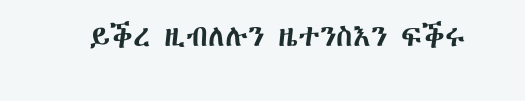ይቕረ ዚብለሉን ዜተንስእን ፍቕሩ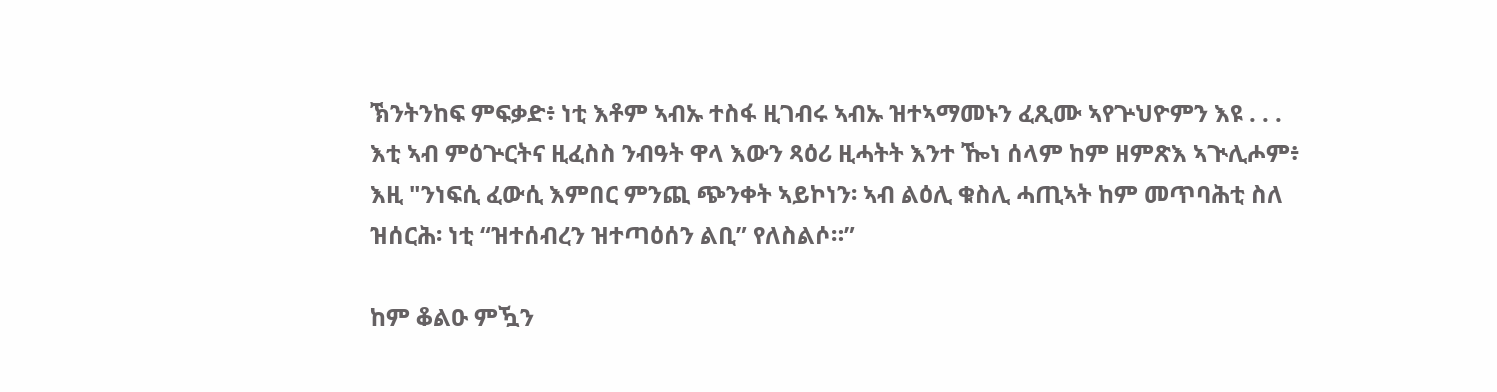ኽንትንከፍ ምፍቃድ፥ ነቲ እቶም ኣብኡ ተስፋ ዚገብሩ ኣብኡ ዝተኣማመኑን ፈጺሙ ኣየጕህዮምን እዩ . . . እቲ ኣብ ምዕጕርትና ዚፈስስ ንብዓት ዋላ እውን ጻዕሪ ዚሓትት እንተ ዀነ ሰላም ከም ዘምጽእ ኣጒሊሖም፥ እዚ "ንነፍሲ ፈውሲ እምበር ምንጪ ጭንቀት ኣይኮነን፡ ኣብ ልዕሊ ቁስሊ ሓጢኣት ከም መጥባሕቲ ስለ ዝሰርሕ፡ ነቲ “ዝተሰብረን ዝተጣዕሰን ልቢ” የለስልሶ።”

ከም ቆልዑ ምዃን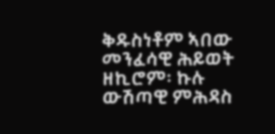ቅዱስነቶም ኣበው መንፈሳዊ ሕይወት ዘኪሮም፡ ኩሉ ውሽጣዊ ምሕዳስ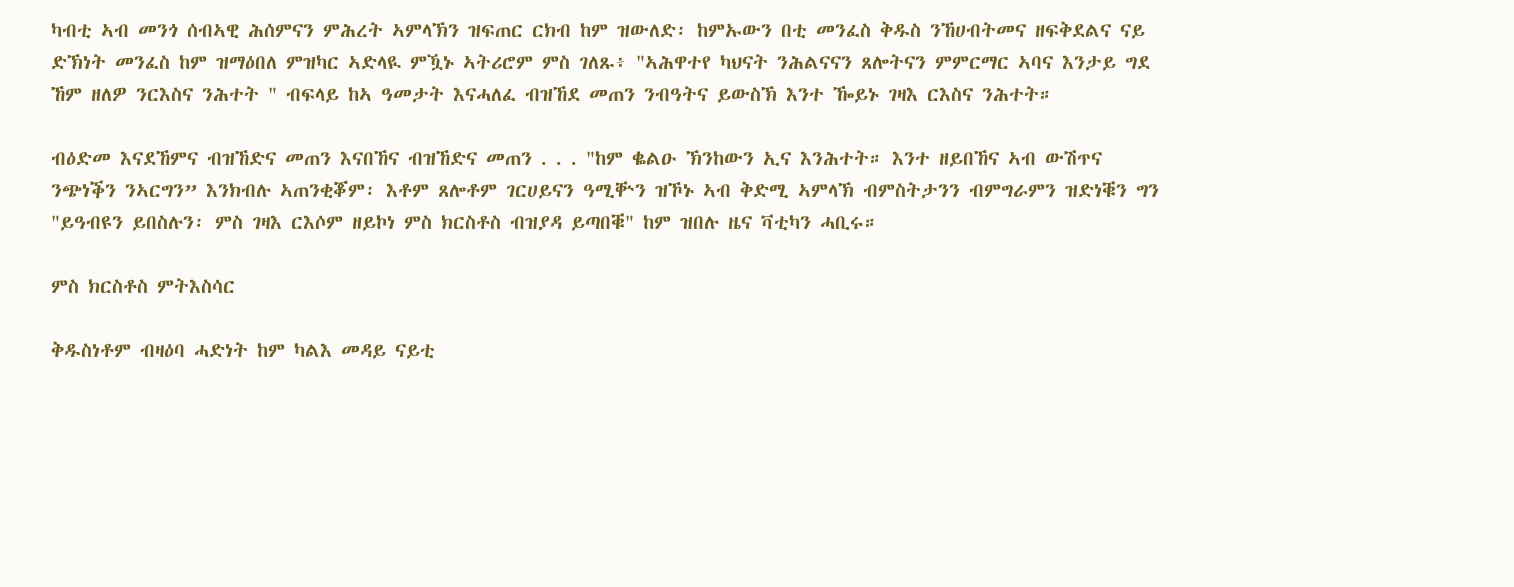ካብቲ ኣብ መንጎ ሰብኣዊ ሕሰምናን ምሕረት ኣምላኽን ዝፍጠር ርክብ ከም ዝውለድ፡ ከምኡውን በቲ መንፈስ ቅዱስ ንኸሀብትመና ዘፍቅደልና ናይ ድኽነት መንፈስ ከም ዝማዕበለ ምዝካር ኣድላዪ ምዃኑ ኣትሪሮም ምስ ገለጹ፥ "ኣሕዋተየ ካህናት ንሕልናናን ጸሎትናን ምምርማር ኣባና እንታይ ግደ ኸም ዘለዎ ንርእስና ንሕተት " ብፍላይ ከኣ ዓመታት እናሓለፈ ብዝኸደ መጠን ንብዓትና ይውስኽ እንተ ዀይኑ ገዛእ ርእስና ንሕተት።

ብዕድመ እናደኸምና ብዝኸድና መጠን እናበኸና ብዝኸድና መጠን . . . "ከም ቈልዑ ኽንከውን ኢና እንሕተት። እንተ ዘይበኸና ኣብ ውሽጥና ንጭነቕን ንኣርግን” እንክብሉ ኣጠንቂቖም፡ እቶም ጸሎቶም ገርሀይናን ዓሚቝን ዝኾኑ ኣብ ቅድሚ ኣምላኽ ብምስትታንን ብምግራምን ዝድነቑን ግን "ይዓብዩን ይበስሉን፡ ምስ ገዛእ ርእሶም ዘይኮነ ምስ ክርስቶስ ብዝያዳ ይጣበቑ" ከም ዝበሉ ዜና ቫቲካን ሓቢሩ።

ምስ ክርስቶስ ምትእስሳር

ቅዱስነቶም ብዛዕባ ሓድነት ከም ካልእ መዳይ ናይቲ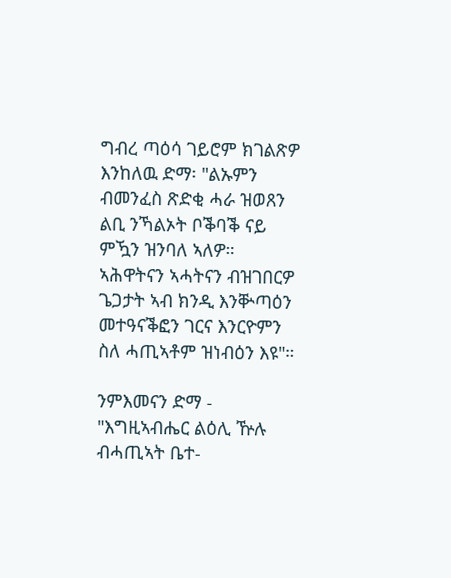ግብረ ጣዕሳ ገይሮም ክገልጽዎ እንከለዉ ድማ፡ "ልኡምን ብመንፈስ ጽድቂ ሓራ ዝወጸን ልቢ ንኻልኦት ቦቕባቕ ናይ ምዃን ዝንባለ ኣለዎ። ኣሕዋትናን ኣሓትናን ብዝገበርዎ ጌጋታት ኣብ ክንዲ እንቝጣዕን መተዓናቕፎን ገርና እንርዮምን ስለ ሓጢኣቶም ዝነብዕን እዩ"።

ንምእመናን ድማ - "እግዚኣብሔር ልዕሊ ዅሉ ብሓጢኣት ቤተ-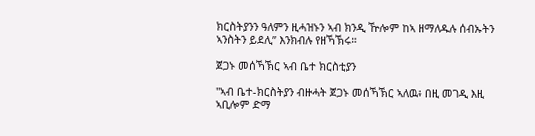ክርስትያንን ዓለምን ዚሓዝኑን ኣብ ክንዲ ዅሎም ከኣ ዘማለዱሉ ሰብኡትን ኣንስትን ይደሊ” እንክብሉ የዘኻኽሩ።

ጀጋኑ መሰኻኽር ኣብ ቤተ ክርስቲያን

"ኣብ ቤተ-ክርስትያን ብዙሓት ጀጋኑ መሰኻኽር ኣለዉ፥ በዚ መገዲ እዚ ኣቢሎም ድማ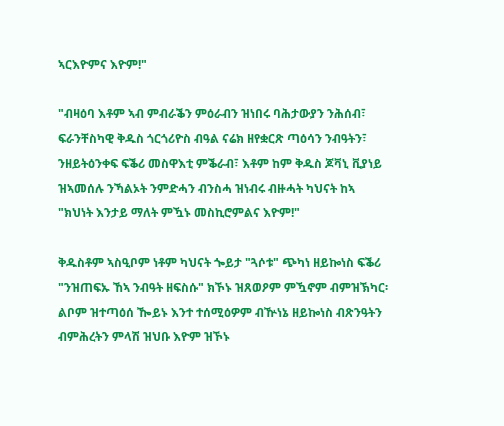ኣርእዮምና እዮም!"

"ብዛዕባ እቶም ኣብ ምብራቕን ምዕራብን ዝነበሩ ባሕታውያን ንሕሰብ፣ ፍራንቸስካዊ ቅዱስ ጎርጎሪዮስ ብዓል ናሬክ ዘየቋርጽ ጣዕሳን ንብዓትን፣ ንዘይትዕንቀፍ ፍቕሪ መስዋእቲ ምቕራብ፣ እቶም ከም ቅዱስ ጆቫኒ ቪያነይ ዝኣመሰሉ ንኻልኦት ንምድሓን ብንስሓ ዝነብሩ ብዙሓት ካህናት ከኣ "ክህነት እንታይ ማለት ምዃኑ መስኪሮምልና እዮም!"

ቅዱስቶም ኣስዒቦም ነቶም ካህናት ጐይታ "ጓሶቱ" ጭካነ ዘይኰነስ ፍቕሪ "ንዝጠፍኡ ኸኣ ንብዓት ዘፍስሱ" ክኾኑ ዝጸወዖም ምዃኖም ብምዝኽካር፡ ልቦም ዝተጣዕሰ ዀይኑ እንተ ተሰሚዕዎም ብዅነኔ ዘይኰነስ ብጽንዓትን ብምሕረትን ምላሽ ዝህቡ እዮም ዝኾኑ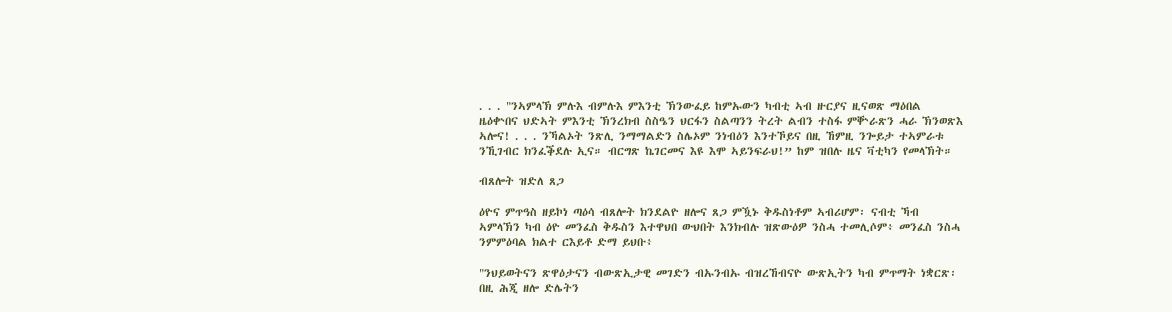. . . "ንኣምላኽ ምሉእ ብምሉእ ምእንቲ ኽንውፈይ ከምኡውን ካብቲ ኣብ ዙርያና ዚናወጽ ማዕበል ዜዕቍበና ህድኣት ምእንቲ ኽንረክብ ስስዔን ህርፋን ስልጣንን ትረት ልብን ተስፋ ምቝራጽን ሓራ ኽንወጽእ ኣሎና! . . . ንኻልኦት ንጽሊ ንማማልድን ስሌኦም ንነብዕን እንተኾይና በዚ ኸምዚ ንጐይታ ተኣምራቱ ንኺገብር ክንፈቕደሉ ኢና። ብርግጽ ኬገርመና እዩ እሞ ኣይንፍራህ!” ከም ዝበሉ ዜና ቫቲካን የመላኽት።

ብጸሎት ዝድለ ጸጋ

ዕዮና ምጥዓስ ዘይኮነ ጣዕሳ ብጸሎት ክንደልዮ ዘሎና ጸጋ ምዃኑ ቅዱስነቶም ኣብሪሆም፡ ናብቲ ኻብ ኣምላኽን ካብ ዕዮ መንፈስ ቅዱስን እተዋህበ ውህበት እንክብሉ ዝጽውዕዎ ንስሓ ተመሊሶም፥ መንፈስ ንስሓ ንምምዕባል ክልተ ርእይቶ ድማ ይህቡ፥

"ንህይወትናን ጽዋዕታናን ብውጽኢታዊ መገድን ብኡንብኡ ብዝረኸብናዮ ውጽኢትን ካብ ምጥማት ነቋርጽ፡ በዚ ሕጂ ዘሎ ድሌትን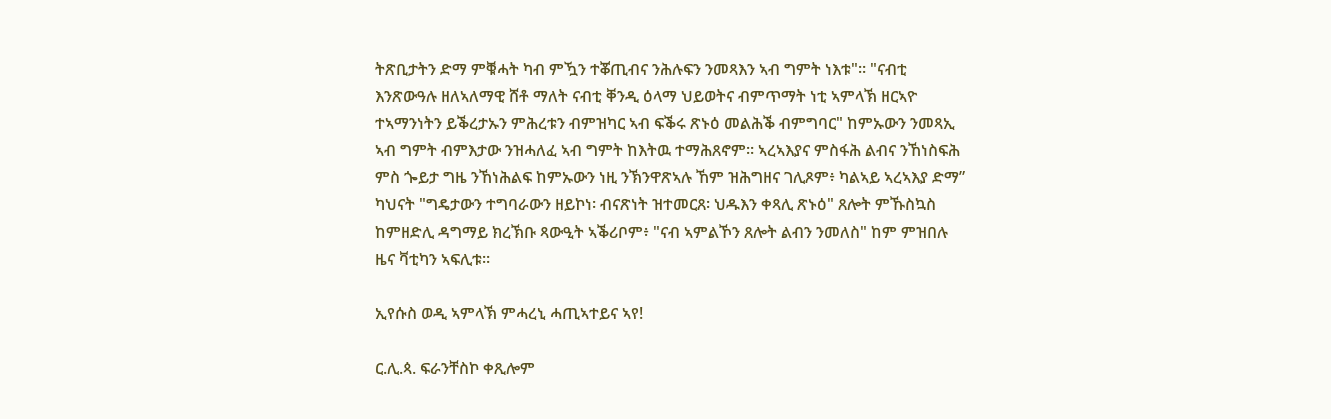ትጽቢታትን ድማ ምቑሓት ካብ ምዃን ተቖጢብና ንሕሉፍን ንመጻእን ኣብ ግምት ነእቱ"። "ናብቲ እንጽውዓሉ ዘለኣለማዊ ሸቶ ማለት ናብቲ ቐንዲ ዕላማ ህይወትና ብምጥማት ነቲ ኣምላኽ ዘርኣዮ ተኣማንነትን ይቕረታኡን ምሕረቱን ብምዝካር ኣብ ፍቕሩ ጽኑዕ መልሕቕ ብምግባር" ከምኡውን ንመጻኢ ኣብ ግምት ብምእታው ንዝሓለፈ ኣብ ግምት ከእትዉ ተማሕጸኖም። ኣረኣእያና ምስፋሕ ልብና ንኸነስፍሕ ምስ ጐይታ ግዜ ንኸነሕልፍ ከምኡውን ነዚ ንኽንዋጽኣሉ ኸም ዝሕግዘና ገሊጾም፥ ካልኣይ ኣረኣእያ ድማ” ካህናት "ግዴታውን ተግባራውን ዘይኮነ፡ ብናጽነት ዝተመርጸ፡ ህዱእን ቀጻሊ ጽኑዕ" ጸሎት ምኹስኳስ ከምዘድሊ ዳግማይ ክረኽቡ ጻውዒት ኣቕሪቦም፥ "ናብ ኣምልኾን ጸሎት ልብን ንመለስ" ከም ምዝበሉ ዜና ቫቲካን ኣፍሊቱ።

ኢየሱስ ወዲ ኣምላኽ ምሓረኒ ሓጢኣተይና ኣየ!

ር.ሊ.ጳ. ፍራንቸስኮ ቀጺሎም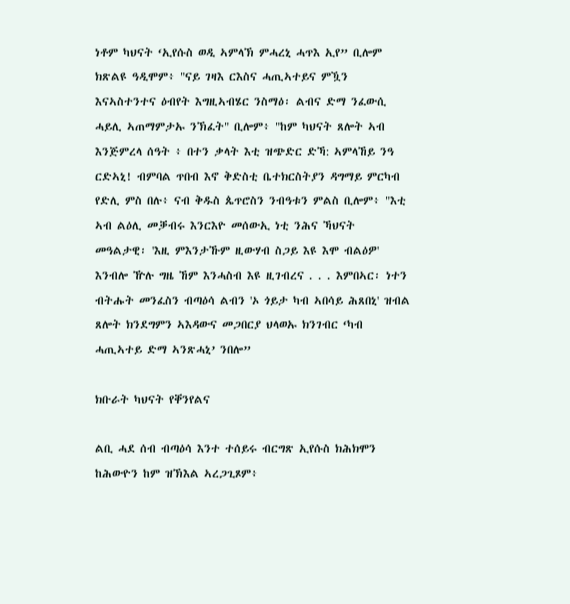ነቶም ካህናት ‘ኢየሱስ ወዲ ኣምላኽ ምሓረኒ ሓጥእ ኢየ” ቢሎም ክጽልዩ ዓዲሞም፥ "ናይ ገዛእ ርእስና ሓጢኣተይና ምዃን እናኣስተንተና ዕብየት እግዚኣብሄር ንስማዕ፡ ልብና ድማ ንፈውሲ ሓይሊ ኣጠማምታኡ ንኽፈት" ቢሎም፥ "ከም ካህናት ጸሎት ኣብ እንጅምረላ ሰዓት ፥ በተን ቃላት እቲ ዝጭድር ድኻ: ኣምላኸይ ንዓ ርድኣኒ! ብምባል ጥበብ እኖ ቅድስቲ ቤተክርስትያን ዳግማይ ምርካብ የድሊ ምስ በሉ፥ ናብ ቅዱስ ጴጥሮስን ንብዓቱን ምልስ ቢሎም፥ "እቲ ኣብ ልዕሊ መቓብሩ እንርእዮ መሰውኢ ነቲ ንሕና ኻህናት መዓልታዊ፡ 'እዚ ምእንታኹም ዚውሃብ ስጋይ እዩ እሞ ብልዕዎ' እንብሎ ዅሉ ግዜ ኸም እንሓስብ እዩ ዚገብረና . . . እምበኣር፡ ነተን ብትሑት መንፈስን ብጣዕሳ ልብን 'ኦ ጎይታ ካብ ኣበሳይ ሕጸበኒ' ዝብል ጸሎት ክንደግምን ኣእዳውና መጋበርያ ህላወኡ ክንገብር ‘ካብ ሓጢኣተይ ድማ ኣንጽሓኒ’ ንበሎ”

ክቡራት ካህናት የቐንየልና

ልቢ ሓደ ሰብ ብጣዕሳ እንተ ተሰይሩ ብርግጽ ኢየሱስ ክሕክሞን ከሕውዮን ከም ዝኽእል ኣረጋጊጾም፥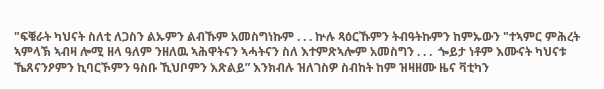"ፍቑራት ካህናት ስለቲ ለጋስን ልኡምን ልብኹም አመስግነኩም . . . ኵሉ ጻዕርኹምን ትብዓትኩምን ከምኡውን "ተኣምር ምሕረት ኣምላኽ ኣብዛ ሎሚ ዘላ ዓለም ንዘለዉ ኣሕዋትናን ኣሓትናን ስለ እተምጽኣሎም አመስግን . . .  ጐይታ ነቶም እሙናት ካህናቱ ኼጸናንዖምን ኪባርኾምን ዓስቡ ኺህቦምን እጽልይ” እንክብሉ ዝለገስዎ ስብከት ከም ዝዛዘሙ ዜና ቫቲካን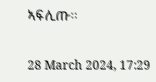ኣፍሊጡ።

28 March 2024, 17:29